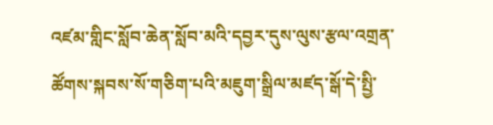འཛམ་གླིང་སློབ་ཆེན་སློབ་མའི་དབྱར་དུས་ལུས་རྩལ་འགྲན་ཚོགས་སྐབས་སོ་གཅིག་པའི་མཇུག་སྒྲིལ་མཛད་སྒོ་དེ་སྤྱི་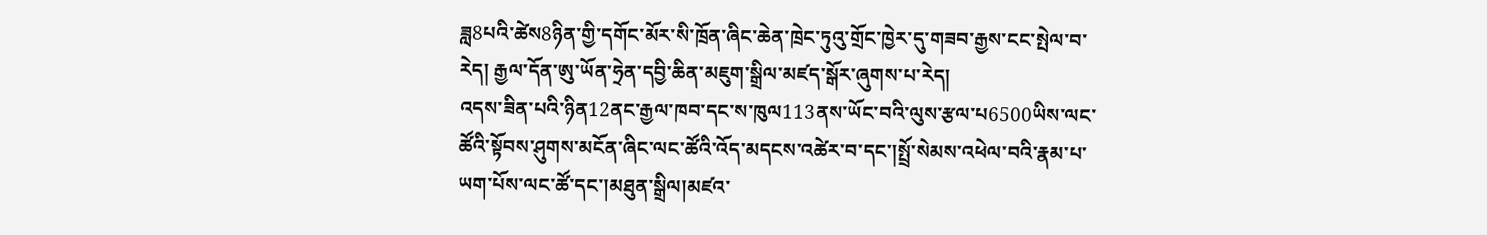ཟླ8པའི་ཚེས8ཉིན་གྱི་དགོང་མོར་སི་ཁྲོན་ཞིང་ཆེན་ཁྲེང་ཏུའུ་གྲོང་ཁྱེར་དུ་གཟབ་རྒྱས་ངང་སྤེལ་བ་རེད། རྒྱལ་དོན་ཨུ་ཡོན་ཧྲེན་དབྱི་ཆིན་མཇུག་སྒྲིལ་མཛད་སྒོར་ཞུགས་པ་རེད།
འདས་ཟིན་པའི་ཉིན12ནང་རྒྱལ་ཁབ་དང་ས་ཁུལ113ནས་ཡོང་བའི་ལུས་རྩལ་པ6500ཡིས་ལང་ཚོའི་སྟོབས་ཤུགས་མངོན་ཞིང་ལང་ཚོའི་འོད་མདངས་འཚེར་བ་དང་།སྤྲོ་སེམས་འཕེལ་བའི་རྣམ་པ་ཡག་པོས་ལང་ཚོ་དང་།མཐུན་སྒྲིལ།མཛའ་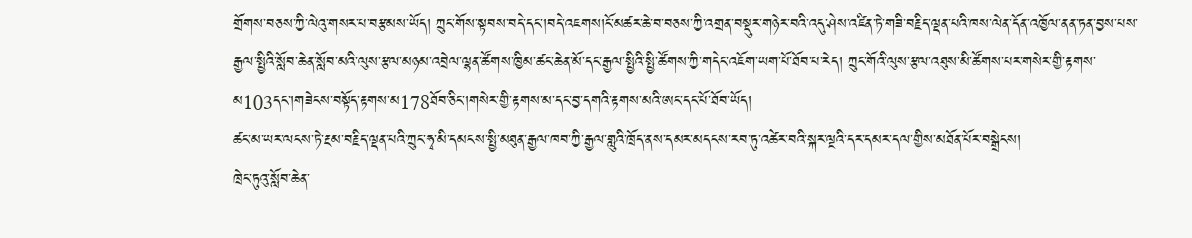གྲོགས་བཅས་ཀྱི་ལེའུ་གསར་པ་བརྩམས་ཡོད། ཀྲུང་གོས་སྟབས་བདེ་དང་།བདེ་འཇགས།ངོ་མཚར་ཆེ་བ་བཅས་ཀྱི་འགྲན་བསྡུར་གཉེར་བའི་འདུ་ཤེས་འཛིན་ཏེ་གཟི་བརྗིད་ལྡན་པའི་ཁས་ལེན་དོན་འཁྱོལ་ནན་ཏན་བྱས་པས་རྒྱལ་སྤྱིའི་སློབ་ཆེན་སློབ་མའི་ལུས་རྩལ་མཉམ་འབྲེལ་ལྷན་ཚོགས་ཁྱིམ་ཚང་ཆེན་མོ་དང་རྒྱལ་སྤྱིའི་སྤྱི་ཚོགས་ཀྱི་གདེང་འཇོག་ཡག་པོ་ཐོབ་པ་རེད། ཀྲུང་གོའི་ལུས་རྩལ་འཐུས་མི་ཚོགས་པར་གསེར་གྱི་རྟགས་མ103དང་།གཟེངས་བསྟོད་རྟགས་མ178ཐོབ་ཅིང་།གསེར་གྱི་རྟགས་མ་དང་བྱ་དགའི་རྟགས་མའི་ཨང་དང་པོ་ཐོབ་ཡོད།
ཚང་མ་ཡར་ལངས་ཏེ་རྔམ་བརྗིད་ལྡན་པའི་ཀྲུང་ཧྭ་མི་དམངས་སྤྱི་མཐུན་རྒྱལ་ཁབ་ཀྱི་རྒྱལ་གླུའི་ཁྲོད་ནས་དམར་མདངས་རབ་ཏུ་འཚེར་བའི་སྐར་ལྔའི་དར་དམར་དལ་གྱིས་མཐོན་པོར་བསྒྲེངས།
ཁྲེང་ཏུའུ་སློབ་ཆེན་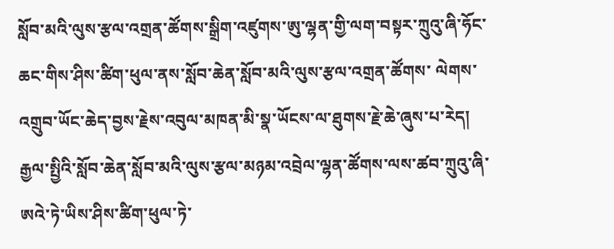སློབ་མའི་ལུས་རྩལ་འགྲན་ཚོགས་སྒྲིག་འཛུགས་ཨུ་ལྷན་གྱི་ལག་བསྟར་ཀྲུའུ་ཞི་ཧོང་ཆང་གིས་ཤིས་ཚིག་ཕུལ་ནས་སློབ་ཆེན་སློབ་མའི་ལུས་རྩལ་འགྲན་ཚོགས་ ལེགས་འགྲུབ་ཡོང་ཆེད་བྱས་རྗེས་འབུལ་མཁན་མི་སྣ་ཡོངས་ལ་ཐུགས་རྗེ་ཆེ་ཞུས་པ་རེད།
རྒྱལ་སྤྱིའི་སློབ་ཆེན་སློབ་མའི་ལུས་རྩལ་མཉམ་འབྲེལ་ལྷན་ཚོགས་ལས་ཚབ་ཀྲུའུ་ཞི་ཨའེ་ཏེ་ཡིས་ཤིས་ཚིག་ཕུལ་ཏེ་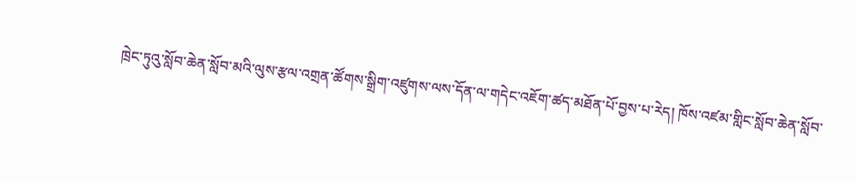ཁྲེང་ཏུའུ་སློབ་ཆེན་སློབ་མའི་ལུས་རྩལ་འགྲན་ཚོགས་སྒྲིག་འཛུགས་ལས་དོན་ལ་གདེང་འཇོག་ཚད་མཐོན་པོ་བྱས་པ་རེད། ཁོས་འཛམ་གླིང་སློབ་ཆེན་སློབ་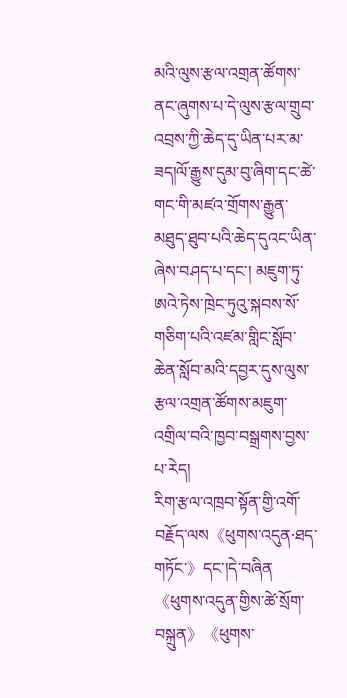མའི་ལུས་རྩལ་འགྲན་ཚོགས་ནང་ཞུགས་པ་དེ་ལུས་རྩལ་གྲུབ་འབྲས་ཀྱི་ཆེད་དུ་ཡིན་པར་མ་ཟད།ལོ་རྒྱུས་དུམ་བུ་ཞིག་དང་ཚེ་གང་གི་མཛའ་གྲོགས་རྒྱུན་མཐུད་ཐུབ་པའི་ཆེད་དུའང་ཡིན་ཞེས་བཤད་པ་དང་། མཇུག་ཏུ་ཨའེ་ཏེས་ཁྲེང་ཏུའུ་སྐབས་སོ་གཅིག་པའི་འཛམ་གླིང་སློབ་ཆེན་སློབ་མའི་དབྱར་དུས་ལུས་རྩལ་འགྲན་ཚོགས་མཇུག་འགྲིལ་བའི་ཁྱབ་བསྒྲགས་བྱས་པ་རེད།
རིག་རྩལ་འཁྲབ་སྟོན་གྱི་འགོ་བརྗོད་ལས《ཕུགས་འདུན·ཐད་གཏོང་》དང་།དེ་བཞིན《ཕུགས་འདུན་གྱིས་ཚེ་སྲོག་བསྐྲུན》《ཕུགས་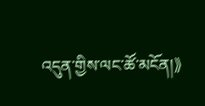འདུན་གྱིས་ལང་ཚོ་མངོན།》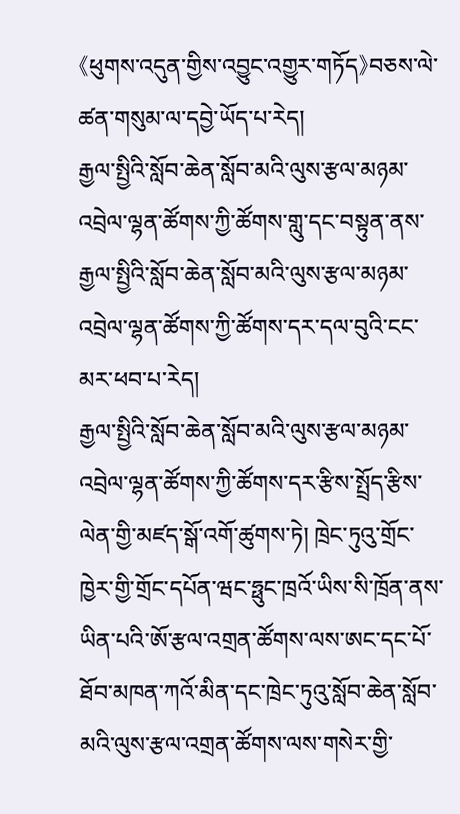《ཕུགས་འདུན་གྱིས་འབྱུང་འགྱུར་གཏོད》བཅས་ལེ་ཚན་གསུམ་ལ་དབྱེ་ཡོད་པ་རེད།
རྒྱལ་སྤྱིའི་སློབ་ཆེན་སློབ་མའི་ལུས་རྩལ་མཉམ་འབྲེལ་ལྷན་ཚོགས་ཀྱི་ཚོགས་གླུ་དང་བསྟུན་ནས་རྒྱལ་སྤྱིའི་སློབ་ཆེན་སློབ་མའི་ལུས་རྩལ་མཉམ་འབྲེལ་ལྷན་ཚོགས་ཀྱི་ཚོགས་དར་དལ་བུའི་ངང་མར་ཕབ་པ་རེད།
རྒྱལ་སྤྱིའི་སློབ་ཆེན་སློབ་མའི་ལུས་རྩལ་མཉམ་འབྲེལ་ལྷན་ཚོགས་ཀྱི་ཚོགས་དར་རྩིས་སྤྲོད་རྩིས་ལེན་གྱི་མཛད་སྒོ་འགོ་ཚུགས་ཏེ། ཁྲེང་ཏུའུ་གྲོང་ཁྱེར་གྱི་གྲོང་དཔོན་ཝང་ཧྥུང་ཁྲའོ་ཡིས་སི་ཁྲོན་ནས་ཡིན་པའི་ཨོ་རྩལ་འགྲན་ཚོགས་ལས་ཨང་དང་པོ་ཐོབ་མཁན་ཀའོ་མིན་དང་ཁྲེང་ཏུའུ་སློབ་ཆེན་སློབ་མའི་ལུས་རྩལ་འགྲན་ཚོགས་ལས་གསེར་གྱི་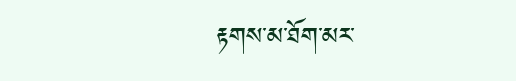རྟགས་མ་ཐོག་མར་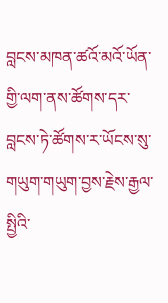བླངས་མཁན་ཚའོ་མའོ་ཡོན་གྱི་ལག་ནས་ཚོགས་དར་བླངས་ཏེ་ཚོགས་ར་ཡོངས་སུ་གཡུག་གཡུག་བྱས་རྗེས་རྒྱལ་སྤྱིའི་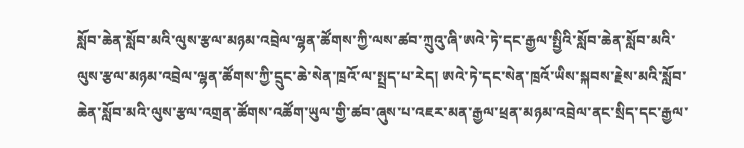སློབ་ཆེན་སློབ་མའི་ལུས་རྩལ་མཉམ་འབྲེལ་ལྷན་ཚོགས་ཀྱི་ལས་ཚབ་ཀྲུའུ་ཞི་ཨའེ་ཏེ་དང་རྒྱལ་སྤྱིའི་སློབ་ཆེན་སློབ་མའི་ལུས་རྩལ་མཉམ་འབྲེལ་ལྷན་ཚོགས་ཀྱི་དྲུང་ཆེ་སེན་ཁྲའོ་ལ་སྤྲད་པ་རེད། ཨའེ་ཏེ་དང་སེན་ཁྲའོ་ཡིས་སྐབས་རྗེས་མའི་སློབ་ཆེན་སློབ་མའི་ལུས་རྩལ་འགྲན་ཚོགས་འཚོག་ཡུལ་གྱི་ཚབ་ཞུས་པ་འཇར་མན་རྒྱལ་ཕྲན་མཉམ་འབྲེལ་ནང་སྲིད་དང་རྒྱལ་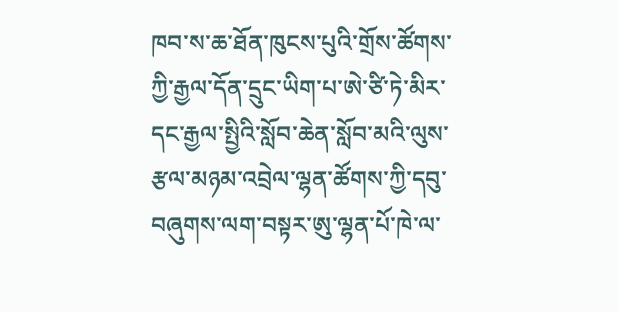ཁབ་ས་ཆ་ཐོན་ཁུངས་པུའི་གྲོས་ཚོགས་ཀྱི་རྒྱལ་དོན་དྲུང་ཡིག་པ་ཨེ་ཙི་ཏེ་མིར་དང་རྒྱལ་སྤྱིའི་སློབ་ཆེན་སློབ་མའི་ལུས་རྩལ་མཉམ་འབྲེལ་ལྷན་ཚོགས་ཀྱི་དབུ་བཞུགས་ལག་བསྟར་ཨུ་ལྷན་པོ་ཁེ་ལ་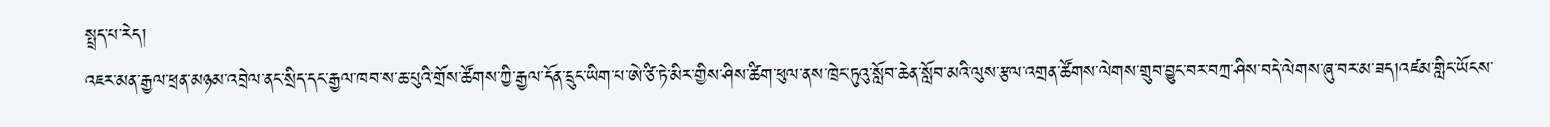སྤྲད་པ་རེད།
འཇར་མན་རྒྱལ་ཕྲན་མཉམ་འབྲེལ་ནང་སྲིད་དང་རྒྱལ་ཁབ་ས་ཆ་པུའི་གྲོས་ཚོགས་ཀྱི་རྒྱལ་དོན་དྲུང་ཡིག་པ་ཨེ་ཙི་ཏེ་མིར་གྱིས་ཤིས་ཚིག་ཕུལ་ནས་ཁྲེང་ཏུའུ་སློབ་ཆེན་སློབ་མའི་ལུས་རྩལ་འགྲན་ཚོགས་ལེགས་གྲུབ་བྱུང་བར་བཀྲ་ཤིས་བདེ་ལེགས་ཞུ་བར་མ་ཟད།འཛམ་གླིང་ཡོངས་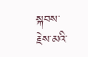སྐབས་རྗེས་མའི་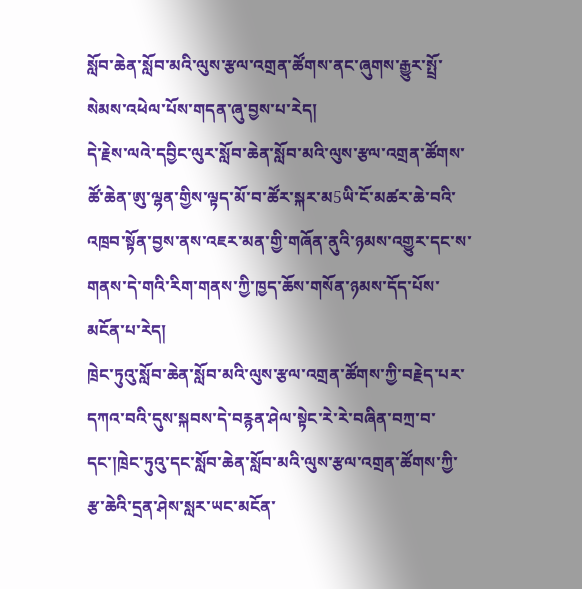སློབ་ཆེན་སློབ་མའི་ལུས་རྩལ་འགྲན་ཚོགས་ནང་ཞུགས་རྒྱུར་སྤྲོ་སེམས་འཕེལ་པོས་གདན་ཞུ་བྱས་པ་རེད།
དེ་རྗེས་ལའེ་དབྱིང་ལུར་སློབ་ཆེན་སློབ་མའི་ལུས་རྩལ་འགྲན་ཚོགས་ཚོ་ཆེན་ཨུ་ལྷན་གྱིས་ལྟད་མོ་བ་ཚོར་སྐར་མ5ཡི་ངོ་མཚར་ཆེ་བའི་འཁྲབ་སྟོན་བྱས་ནས་འཇར་མན་གྱི་གཞོན་ནུའི་ཉམས་འགྱུར་དང་ས་གནས་དེ་གའི་རིག་གནས་ཀྱི་ཁྱད་ཆོས་གསོན་ཉམས་དོད་པོས་མངོན་པ་རེད།
ཁྲེང་ཏུའུ་སློབ་ཆེན་སློབ་མའི་ལུས་རྩལ་འགྲན་ཚོགས་ཀྱི་བརྗེད་པར་དཀའ་བའི་དུས་སྐབས་དེ་བརྙན་ཤེལ་སྟེང་རེ་རེ་བཞིན་བཀྲ་བ་དང་།ཁྲེང་ཏུའུ་དང་སློབ་ཆེན་སློབ་མའི་ལུས་རྩལ་འགྲན་ཚོགས་ཀྱི་རྩ་ཆེའི་དྲན་ཤེས་སླར་ཡང་མངོན་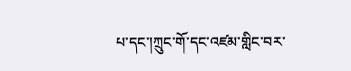པ་དང་།ཀྲུང་གོ་དང་འཛམ་གླིང་བར་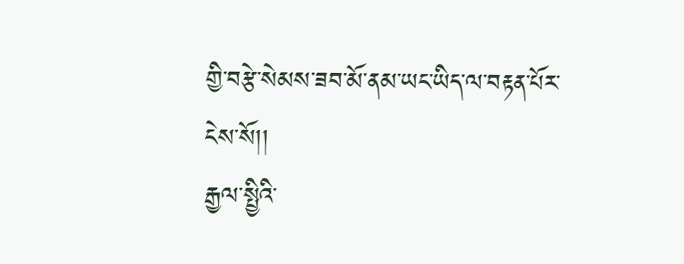གྱི་བརྩེ་སེམས་ཟབ་མོ་ནམ་ཡང་ཡིད་ལ་བརྟན་པོར་ངེས་སོ།།
རྒྱལ་སྤྱིའི་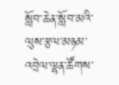སློབ་ཆེན་སློབ་མའི་ལུས་རྩལ་མཉམ་འབྲེལ་ལྷན་ཚོགས་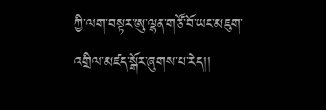ཀྱི་ལག་བསྟར་ཨུ་ལྷན་གཙོ་བོ་ཡང་མཇུག་འགྲིལ་མཛད་སྒོར་ཞུགས་པ་རེད།།